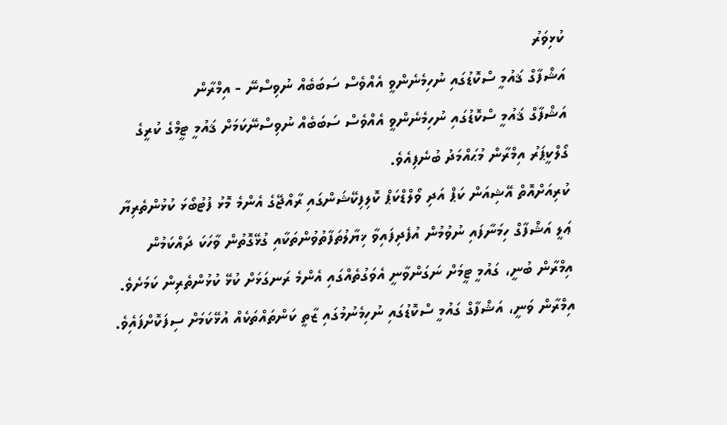ކުޅިވަރު
އަޝްފާގް ޤައުމީ ސްކޮޑުގައި ނުހިމެނެންވީ އެއްވެސް ސަބަބެއް ނުވިސްނޭ - އިމްރާން
އަޝްފާގް ޤައުމީ ސްކޮޑުގައި ނުހިމެނެންވީ އެއްވެސް ސަބަބެއް ނުވިސްނޭކަމަށް ޤައުމީ ޓީމްގެ ކުރީގެ ގޯލްކީޕަރު އިމްރާން މުޙައްމަދު ބުނެފިއެވެ.
ކުރިއަށްއޮތް އޭޝިއަން ކަޕް އަދި ވޯލްޑްކަޕް ކޮލިފިކޭޝަންގައި ރާއްޖޭގެ އެންމެ މޮޅު ފުޓުބޯޅަ ކުޅުންތެރިޔާ ޢަލީ އަޝްފާގް ހިމަނާފައި ނުވުމުން އުފެދިފައިވާ ޚިޔާލުތަފާތުވުންތަކާއި ގުޅޭގޮތުން ވާހަކަ ދައްކަމުން އިމްރާން ބުނީ، ގައުމީ ޓީމަށް ނަގަންވާނީ އެވަގުތެއްގައި އެންމެ ރަނގަޅަށް ކުޅޭ ކުޅުންތެރިން ކަމަށެވެ.
އިމްރާން ވަނީ، އަޝްފާގް ގައުމީ ސްކޮޑުގައި ނުހިމެނުމުގައި ޒާތީ ކަންތައްތަކެއް އުޅޭކަމަށް ސިފަކޮށްފައިެވެ.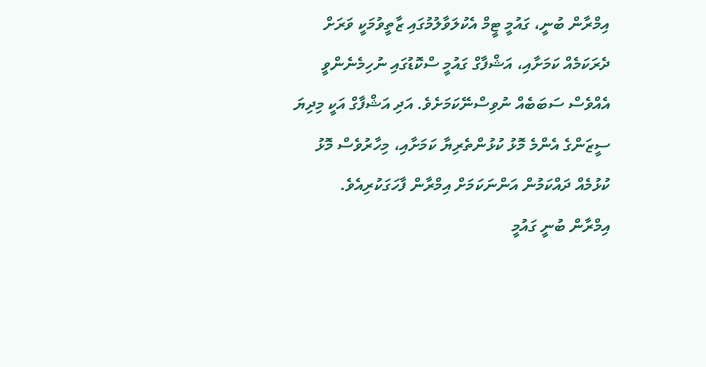އިމްރާން ބުނީ، ގައުމީ ޓީމް އެކުލަވާލުމުގައި ޒާތީވުމަކީ ވަރަށް ދެރަކަމެއް ކަމަށާއި، އަޝްފާގް ގައުމީ ސްކޮޑުގައި ނުހިމެނެންވީ އެއްވެސް ސަބަބެއް ނުވިސްނޭކަމަށެވެ. އަދި އަޝްފާގް އަކީ މިދިޔަ ސީޒަންގެ އެންމެ މޮޅު ކުޅުންތެރިޔާ ކަމަށާއި، މިހާރުވެސް މޮޅު ކުޅުމެއް ދައްކަމުން އަންނަކަމަށް އިމްރާން ފާހަގަކުރިއެވެ.
އިމްރާން ބުނީ ގައުމީ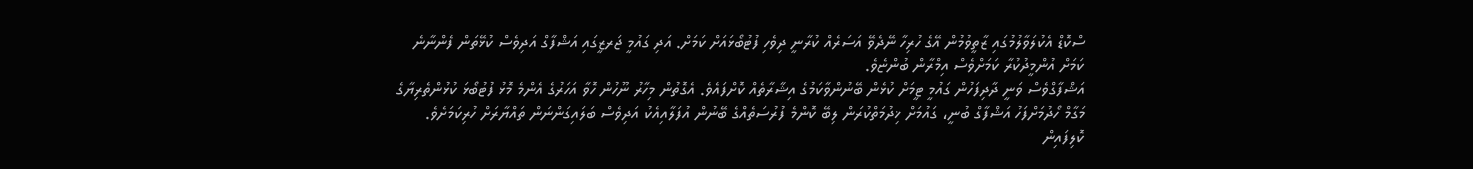ސްކޮޑް އެކުލަވާލުމުގައި ޒާތީވުމުން އޭގެ ހުރިހާ ނޭދެވޭ އަސަރެއް ކުރާނީ ދިވެހި ފުޓުބޯޅައަށް ކަމަށް. އަދި ގައުމީ ޖަރޒީގައި އަޝްފާގް އަދިވެސް ކުޅޭތަން ފެންނާނެ ކަމަށް އުންމީދުކުރާ ކަމަށްވެސް އިމްރާން ބުންޏެވެ.
އަޝްފާގްވެސް ވަނީ ދާދިފަހުން ގައުމީ ޓީމަށް ކުޅެން ބޭނުންވާކަމުގެ އިޝާރާތެއް ކޮށްފައެވެ. އެގޮތުން މިހާރު ނޫހުން ހޮވާ އަހަރުގެ އެންމެ މޮޅު ފުޓުބޯޅަ ކުޅުންތެރިޔާގެ މަގާމް ހޯދުމަށްފަހު އަޝްފާގް ބުނީ، ގައުމަށް ޚިދުމަތްކުރަން ލިބޭ ކޮންމެ ފުރުސަތެއްގެ ބޭނުން އުފަލާއިއެކު އަދިވެސް ބަލައިގަންނަން ތައްޔާރަށް ހުރިކަމަށެވެ.
ކޮލިފައިން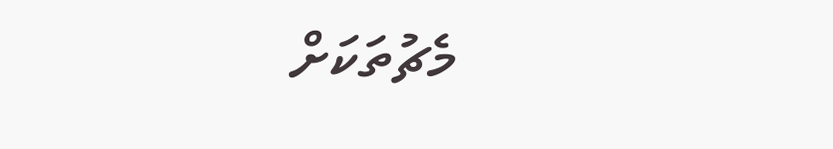މެޗުތަކަށް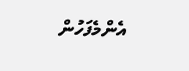އެންމެފަހުން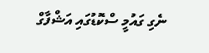ނެގި ގައުމީ ސްކޮޑުގައި އަޝްފާގް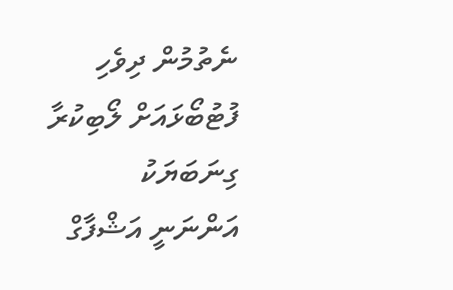ނެތުމުން ދިވެހި ފުޓުބޯޅައަށް ލޯބިކުރާ ގިނަބަޔަކު އަންނަނީ އަޝްފާގް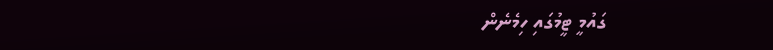ގައުމީ ޓީމުގައި ހިމެނެން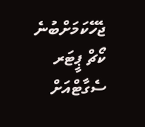ޖެހޭކަމަށްބުނެ ކޯޗް ޕީޓަރ ސެގާޓްއަށް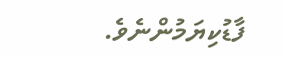ފާޑުކިޔަމުންނެވެ.